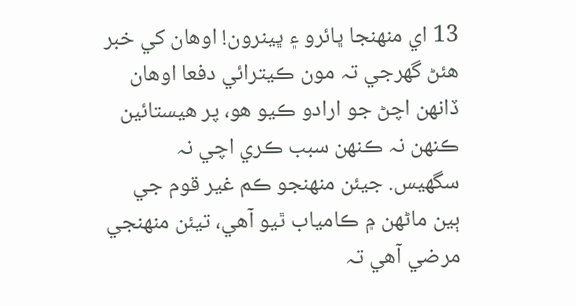13 اي منھنجا ڀائرو ۽ ڀينرون! اوھان کي خبر ھئڻ گھرجي تہ مون ڪيترائي دفعا اوھان ڏانھن اچڻ جو ارادو ڪيو ھو، پر ھيستائين ڪنھن نہ ڪنھن سبب ڪري اچي نہ سگھيس. جيئن منھنجو ڪم غير قوم جي ٻين ماڻھن ۾ ڪامياب ٿيو آھي، تيئن منھنجي مرضي آھي تہ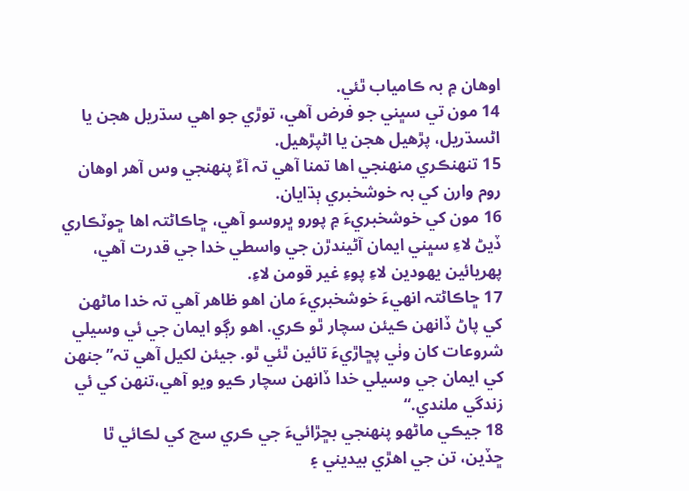اوھان ۾ بہ ڪامياب ٿئي.
14 مون تي سڀني جو فرض آھي، توڙي جو اھي سڌريل ھجن يا اڻسڌريل، پڙھيل ھجن يا اڻپڙھيل.
15 تنھنڪري منھنجي اھا تمنا آھي تہ آءٌ پنھنجي وس آھر اوھان روم وارن کي بہ خوشخبري ٻڌايان.
16 مون کي خوشخبريءَ ۾ پورو ڀروسو آھي، ڇاڪاڻتہ اھا ڇوٽڪاري ڏيڻ لاءِ سڀني ايمان آڻيندڙن جي واسطي خدا جي قدرت آھي، پھريائين يھودين لاءِ پوءِ غير قومن لاءِ.
17 ڇاڪاڻتہ انھيءَ خوشخبريءَ مان اھو ظاھر آھي تہ خدا ماڻھن کي پاڻ ڏانھن ڪيئن سچار ٿو ڪري. اھو رڳو ايمان جي ئي وسيلي شروعات کان وٺي پڇاڙيءَ تائين ٿئي ٿو. جيئن لکيل آھي تہ”جنھن کي ايمان جي وسيلي خدا ڏانھن سچار ڪيو ويو آھي،تنھن کي ئي زندگي ملندي.“
18 جيڪي ماڻھو پنھنجي بڇڙائيءَ جي ڪري سچ کي لڪائي ٿا ڇڏين، تن جي اھڙي بيديني ۽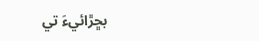بڇڙائيءَ تي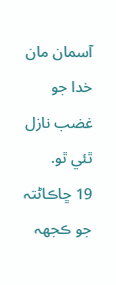آسمان مان خدا جو غضب نازل ٿئي ٿو.
19 ڇاڪاڻتہ جو ڪجھہ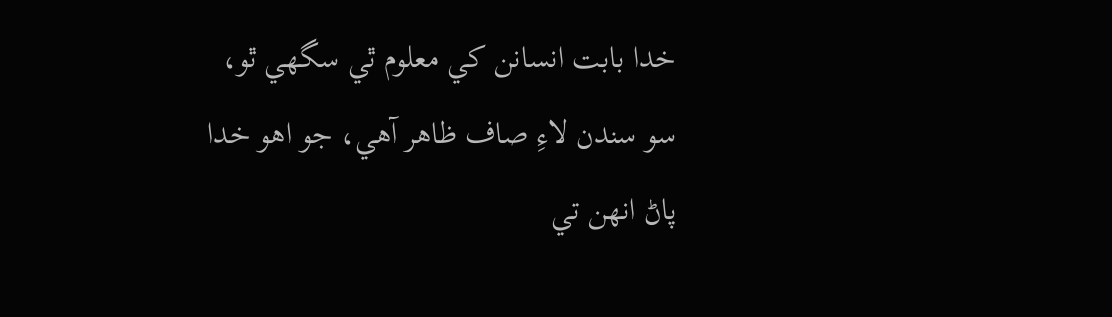خدا بابت انسانن کي معلوم ٿي سگھي ٿو، سو سندن لاءِ صاف ظاھر آھي، جو اھو خدا پاڻ انھن تي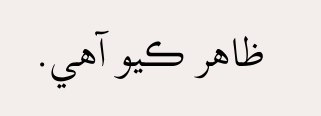ظاھر ڪيو آھي.